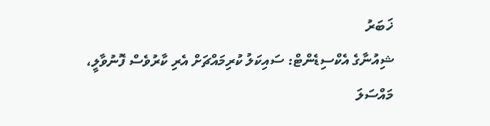ޚަބަރު
ޝިއުނާގެ އެކްސިޑެންޓް: ސައިކަލު ކުރިމައްޗަށް އެރި ކާރުވެސް ފޮނުވާލީ، މައްސަލަ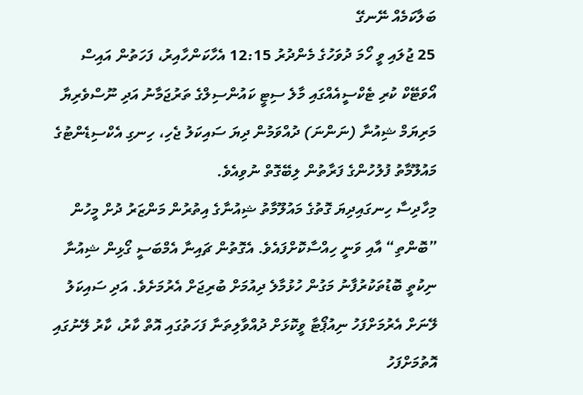ބަލާކަމެއް ނޭނގޭ
25 ޖުލައި ވީ ހޯމަ ދުވަހުގެ މެންދުރު 12:15 އެހާކަންހާއިރު، ފަހަތުން އައިސް އޯވަޓޭކް ކުރި ޓެކްސީއެއްގައި މާލެ ސިޓީ ކައުންސިލްގެ ތަރުޖަމާނު އަދި ނޫސްވެރިޔާ މަރިޔަމް ޝިއުނާ (ނަންނަ) ދުއްވަމުން ދިޔަ ސައިކަލު ޖެހި، ހިނގި އެކްސިޑެންޓުގެ މައުލޫމާތު ފުލުހުންގެ ފަރާތުން ލިބޭގޮތް ނުވިއެވެ.
މިހާދިސާ ހިނގައިދިޔަ ގޮތުގެ މައުލޫމާތު ޝިއުނާގެ އިތުރުން މަންޒަރު ދުށް މީހުން ”ބޮންތި“ އާއި ވަނީ ހިއްސާކޮށްފައެވެ. އެގޮތުން ޗައިނާ އެމްބަސީ ގޯޅިން ޝިއުނާ ނިކުތީ ބޮޑުތަކުރުފާނު މަގުން ހުޅުމާލެ ދިއުމަށް ބުރިޖަށް އެރުމަށެވެ. އަދި ސައިކަލު ލޭނަށް އެރުމަށްފަހު ނިއުޕޯޓާ ވީކޮޅަށް ދުއްވާލިތަނާ ފަހަތުގައި އޮތް ކާރު، ކާރު ލޭނުގައި އޮތުމަށްފަހު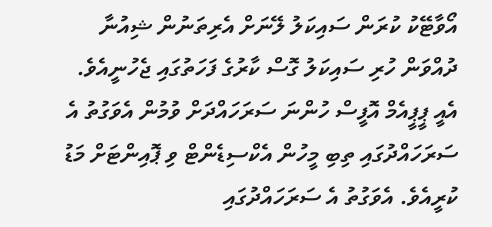އޯވާޓޭކު ކުރަން ސައިކަލު ލޭނަށް އެރިތަނުން ޝިއުނާ ދުއްވަން ހުރި ސައިކަލު ގޮސް ކާރުގެ ފަހަތުގައި ޖެހުނީއެވެ.
އެއީ ޕީޕީއެމް އޮފީސް ހުންނަ ސަރަހައްދަށް ވުމުން އެވަގުތު އެ ސަރަހައްދުގައި ތިބި މީހުން އެކްސިޑެންޓް ވި ޕޮއިންޓަށް މަޑު ކުރީއެވެ. އެވަގުތު އެ ސަރަހައްދުގައި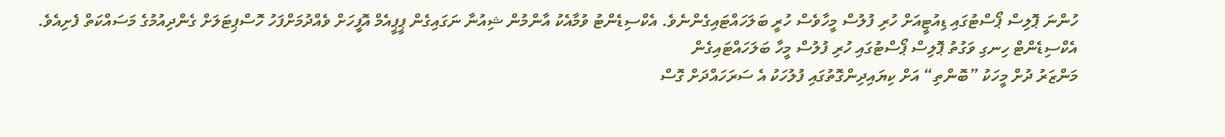ހުންނަ ޕޮލިސް ޕޯސްޓުގައި ޑިއުޓީއަށް ހުރި ފުލުސް މީހާވެސް ހުރީ ބަލަހައްޓައިގެންނެވެ. އެކްސިޑެންޓު ވުމާއެކު އާންމުން ޝިއުނާ ނަގައިގެން ޕީޕީއެމް އޮފީހަށް ވެއްދުމަށްފަހު ހޮސްޕިޓަލަށް ގެންދިއުމުގެ މަސައްކަތް ފެށިއެވެ.
އެކްސިޑެންޓް ހިނގި ވަގުތު ޕޮލިސް ޕޯސްޓުގައި ހުރި ފުލުސް މީހާ ބަލަހައްޓައިގެން
މަންޒަރު ދުށް މީހަކު ”ބޮންތި“ އަށް ކިޔައިދިންގޮތުގައި ފުލުހަކު އެ ސަރަހައްދަށް ގޮސް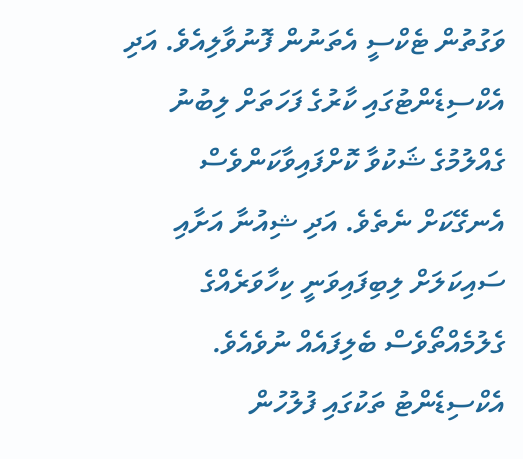ވަގުތުން ޓެކްސީ އެތަނުން ފޮނުވާލިއެވެ. އަދި އެކްސިޑެންޓުގައި ކާރުގެ ފަހަތަށް ލިބުނު ގެއްލުމުގެ ޝަކުވާ ކޮށްފައިވާކަންވެސް އެނގޭކަށް ނެތެވެ. އަދި ޝިއުނާ އަށާއި ސައިކަލަށް ލިބިފައިވަނީ ކިހާވަރެއްގެ ގެލުމެއްތޯވެސް ބެލިފައެއް ނުވެއެވެ. އެކްސިޑެންޓު ތަކުގައި ފުލުހުން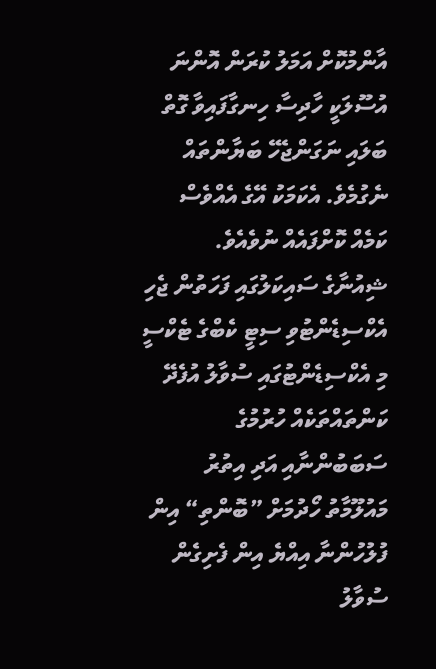އާންމުކޮށް އަމަލު ކުރަން އޮންނަ އުސޫލަކީ ހާދިސާ ހިނގާފައިވާ ގޮތް ބަލައި ނަގަންޖެހޭ ބަޔާންތައް ނެގުމެވެ. އެކަމަކު އޭގެ އެއްވެސް ކަމެއް ކޮށްފައެއް ނުވެއެވެ.
ޝިއުނާގެ ސައިކަލުގައި ފަހަތުން ޖެހި އެކްސިޑެންޓުވި ސިޓީ ކެބްގެ ޓެކްސީ
މި އެކްސިޑެންޓުގައި ސުވާލު އުފެދޭ ކަންތައްތަކެއް ހުރުމުގެ ސަބަބުންނާއި އަދި އިތުރު މައުލޫމާތު ހޯދުމަށް ”ބޮންތި“ އިން ފުލުހުންނާ އިއްޔެ އިން ފެށިގެން ސުވާލު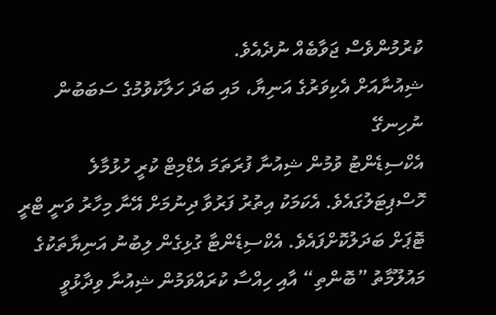ކުރުމުންވެސް ޖަވާބެއް ނުދެއެވެ.
ޝިއުނާއަށް އެކިވަރުގެ އަނިޔާ، މައި ބަދަ ހަލާކުވުމުގެ ސަބަބުން ނުހިނގޭ
އެކްސިޑެންޓު ވުމުން ޝިއުނާ ފުރަތަމަ އެޑްމިޓް ކުރީ ހުޅުމާލެ ހޮސްޕިޓަލުގައެވެ. އެކަމަކު އިތުރު ފަރުވާ ދިނުމަށް އޭނާ މިހާރު ވަނީ ޓްރީ ޓޮޕަށް ބަދަލުކޮށްފައެވެ. އެކްސިޑެންޓާ ގުޅިގެން ލިބުނު އަނިޔާތަކުގެ މައުލޫމާތު ”ބޮންތި“ އާއި ހިއްސާ ކުރައްވަމުން ޝިއުނާ ވިދާޅުވީ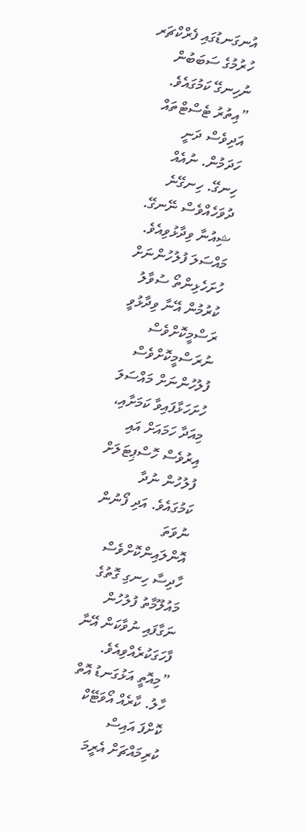އުނގަނޑުގައި ފެރްކްޗަރ ހުރުމުގެ ސަބަބުން ނުހިނގޭ ކަމުގައެވެ.
”އިތުރު ޓެސްޓްތައް އަދިވެސް ދަނީ ހަދަމުން. ނުއެއް ހިނގޭ. ހިނގޭނެ ދުވަހެއްވެސް ނޭނގޭ. ޝިއުނާ ވިދާޅުވިއެވެ.
މައްސަލަ ފުލުހުންނަށް ހުށަހެޅިންތޯ ސުވާލު ކުރުމުން އޭނާ ވިދާޅުވީ ރަސްމީކޮށްވެސް ނުރަސްމީކޮށްވެސް ފުލުހުންނަށް މައްސަލަ ހުށަހަޅާފައިވާ ކަމަށާއި، މިއަދާ ހަމައަށް އައި އިރުވެސް ހޮސްޕިޓަލަށް ފުލުހުން ނުދާ ކަމުގައެވެ. އަދި ފޯނުން ނުވަތަ އޮންލައިންކޮށްވެސް ހާދިސާ ހިނގި ގޮތުގެ މައުލޫމާތު ފުލުހުން ނަގާފައި ނުވާކަން އޭނާ ފާހަގަކުރެއްވިއެވެ.
”މިއޮތީ އަޅުގަނޑު އޮތް ހާލު. ކާރެއް އޯވަޓޭކް ކޮށްފަ އައިސް ކުރިމައްޗަށް އެރީމަ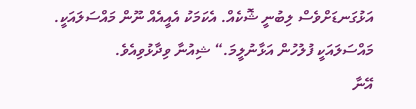އަޅުގަނޑަށްވެސް ލިބުނީ ޝޮކެއް. އެކަމަކު އެއީއެއް ނޫން މައްސަލައަކީ. މައްސަލައަކީ ފުލުހުން އަޅާނުލީމަ.“ ޝިއުނާ ވިދާޅުވިއެވެ.
އޭނާ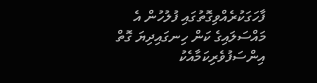ފާހަގަކުރެއްވިގޮތުގައި ފުލުހުން އެ މައްސަލައިގެ ކަން ހިނގައިދިޔަ ގޮތް އިންސަފުވެރިކަމާއެކު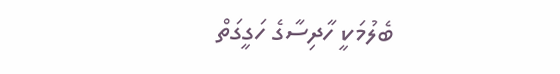ބެލުމަކީ ހާދިސާގެ ހަގީގަތް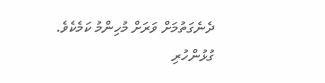ދެނެގަތުމަށް ވަރަށް މުހިންމު ކަމެކެވެ.
ގުޅުންހުރި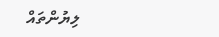ލިޔުންތައް